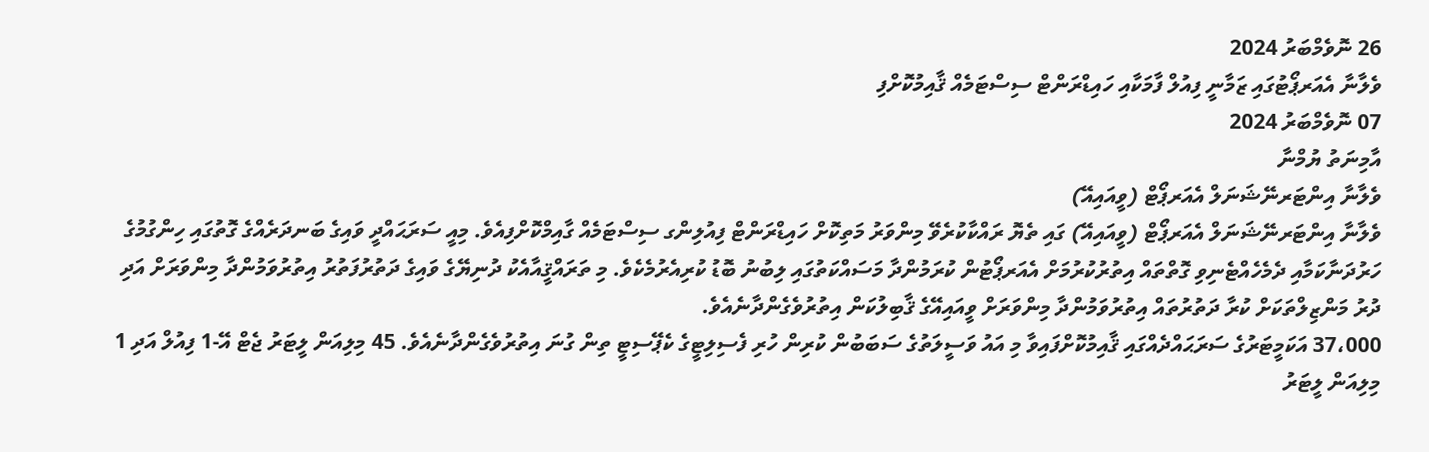26 ނޮވެމްބަރު 2024
ވެލާނާ އެއަރޕޯޓުގައި ޒަމާނީ ފިއުލް ފާމަކާއި ހައިޑްރަންޓް ސިސްޓަމެއް ޤާއިމުކޮށްފި
07 ނޮވެމްބަރު 2024
އާމިނަތު ޔުމްނާ
ވެލާނާ އިންޓަރނޭޝަނަލް އެއަރޕޯޓް (ވީއައިއޭ)
ވެލާނާ އިންޓަރނޭޝަނަލް އެއަރޕޯޓް (ވީއައިއޭ) ގައި ތެޔޮ ރައްކާކުރެވޭ މިންވަރު މަތިކޮށް ހައިޑްރަންޓް ފިއުލިންގ ސިސްޓަމެއް ގާއިމްކޮށްފިއެވެ. މިއީ ސަރަޙައްދީ ވައިގެ ބަނދަރެއްގެ ގޮތުގައި ހިންގުމުގެ ހަރުދަނާކަމާއި ދެމެހެއްޓެނިވި ގޮތްތައް އިތުރުކުރުމަށް އެއަރޕޯޓުން ކުރަމުންދާ މަސައްކަތުގައި ލިބުނު ބޮޑު ކުރިއެރުމެކެވެ. މި ތަރައްޤީއާއެކު ދުނިޔޭގެ ވައިގެ ދަތުރުފަތުރު އިތުރުވަމުންދާ މިންވަރަށް އަދި ދުރު މަންޒިލްތަކަށް ކުރާ ދަތުރުތައް އިތުރުވަމުންދާ މިންވަރަށް ވީއައިއޭގެ ޤާބިލުކަން އިތުރުވެގެންދާނެއެވެ.
37،000 އަކަމީޓަރުގެ ސަރަޙައްދެއްގައި ޤާއިމުކޮށްފައިވާ މި އައު ވަސީލަތުގެ ސަބަބުން ކުރިން ހުރި ފެސިލިޓީގެ ކެޕޭސިޓީ ތިން ގުނަ އިތުރުވެގެންދާނެއެވެ. 45 މިލިއަން ލީޓަރު ޖެޓް އޭ-1 ފިއުލް އަދި 1 މިލިއަން ލީޓަރު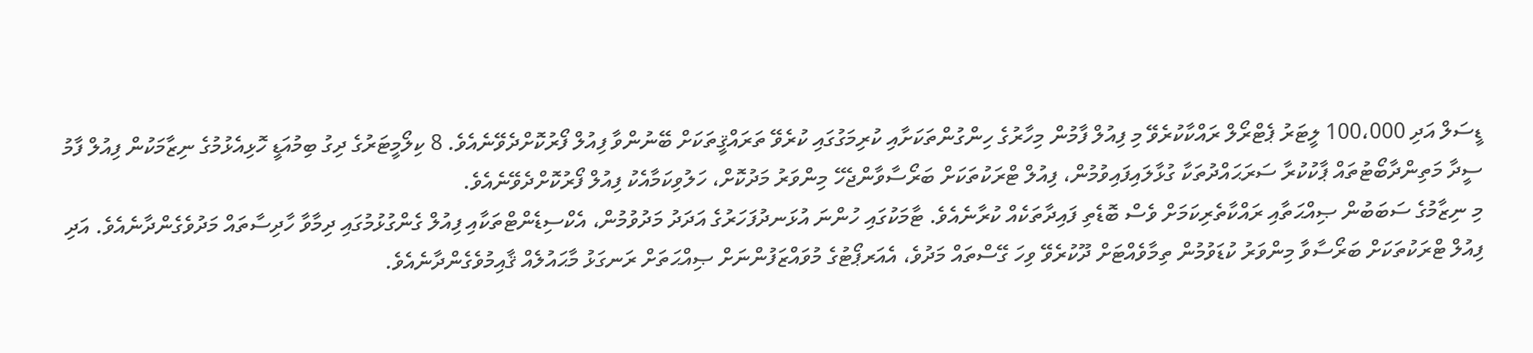ޑީސަލް އަދި 100،000 ލީޓަރު ޕެޓްރޯލް ރައްކާކުރެވޭ މި ފިއުލް ފާމުން މިހާރުގެ ހިންގުންތަކަށާއި ކުރިމަގުގައި ކުރެވޭ ތަރައްޤީތަކަށް ބޭނުންވާ ފިއުލް ފޯރުކޮށްދެވޭނެއެވެ. 8 ކިލޯމީޓަރުގެ ދިގު ބިމުއަޑީ ހޮޅިއެޅުމުގެ ނިޒާމަކުން ފިއުލް ފާމު ސީދާ މަތިންދާބޯޓުތައް ޕާކުކުރާ ސަރަޙައްދުތަކާ ގުޅާލައިފައިވުމުން، ފިއުލް ޓްރަކުތަކަށް ބަރޯސާވާންޖެހޭ މިންވަރު މަދުކޮށް، ހަލުވިކަމާއެކު ފިއުލް ފޯރުކޮށްދެވޭނެއެވެ.
މި ނިޒާމުގެ ސަބަބުން ޞިއްޙަތާއި ރައްކާތެރިކަމަށް ވެސް ބޮޑެތި ފައިދާތަކެއް ކުރާނެއެވެ. ޓާމަކުގައި ހުންނަ އުޅަނދުފަހަރުގެ އަދަދު މަދުވުމުން، އެކްސިޑެންޓްތަކާއި ފިއުލް ގެންގުޅުމުގައި ދިމާވާ ހާދިސާތައް މަދުވެގެންދާނެއެވެ. އަދި ފިއުލް ޓްރަކުތަކަށް ބަރޯސާވާ މިންވަރު ކުޑަވުމުން ތިމާވެއްޓަށް ދޫކުރެވޭ ވިހަ ގޭސްތައް މަދުވެ، އެއަރޕޯޓުގެ މުވައްޒަފުންނަށް ޞިއްޙަތަށް ރަނގަޅު މާޙައުލެއް ޤާއިމުވެގެންދާނެއެވެ.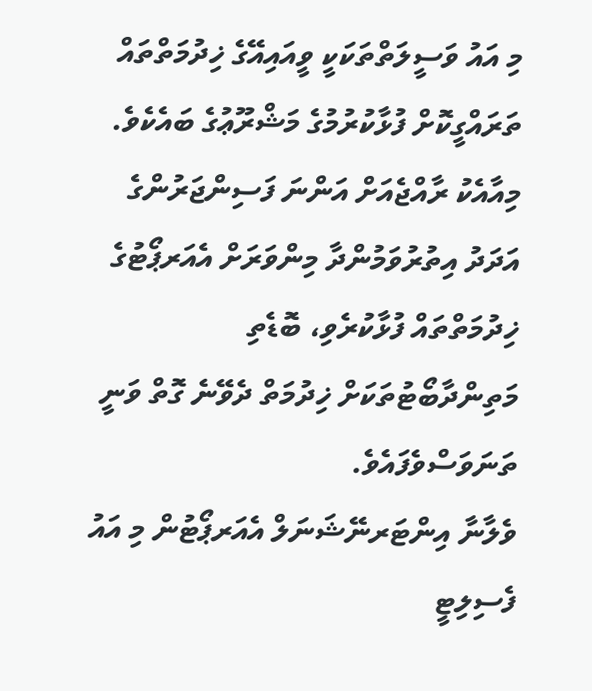މި އައު ވަސީލަތްތަކަކީ ވީއައިއޭގެ ޚިދުމަތްތައް ތަރައްގީކޮށް ފުޅާކުރުމުގެ މަޝްރޫޢުގެ ބައެކެވެ. މިއާއެކު ރާއްޖެއަށް އަންނަ ފަސިންޖަރުންގެ އަދަދު އިތުރުވަމުންދާ މިންވަރަށް އެއަރޕޯޓުގެ ޚިދުމަތްތައް ފުޅާކުރެވި، ބޮޑެތި މަތިންދާބޯޓުތަކަށް ޚިދުމަތް ދެވޭނެ ގޮތް ވަނީ ތަނަވަސްވެފައެވެ.
ވެލާނާ އިންޓަރނޭޝަނަލް އެއަރޕޯޓުން މި އައު ފެސިލިޓީ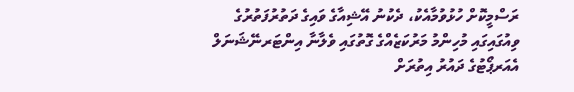ރަސްމީކޮށް ހުޅުވުމާއެކު، ދެކުނު އޭޝިއާގެ ވައިގެ ދަތުރުފަތުރުގެ ވިއުގައިގައި މުހިންމު މަރުކަޒެއްގެ ގޮތުގައި ވެލާނާ އިންޓަރނޭޝަނަލް އެއަރޕޯޓުގެ ދައުރު އިތުރަށް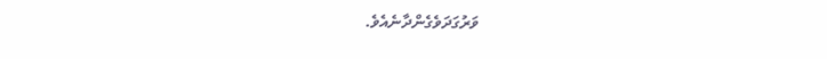ވަރުގަދަވެގެންދާނެއެވެ.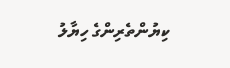ކިޔުންތެރިންގެ ހިޔާލު